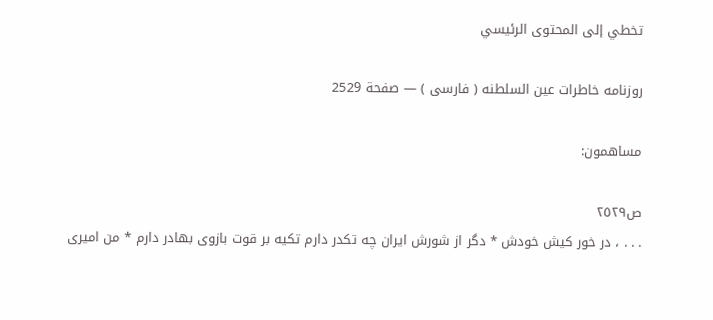تخطي إلى المحتوى الرئيسي

روزنامه خاطرات عين السلطنه ( فارسى ) — صفحة 2529

مساهمون:

ص٢٥٢٩
. . . ، در خور كيش خودش * دگر از شورش ايران چه تكدر دارم تكيه بر قوت بازوى بهادر دارم * من اميرى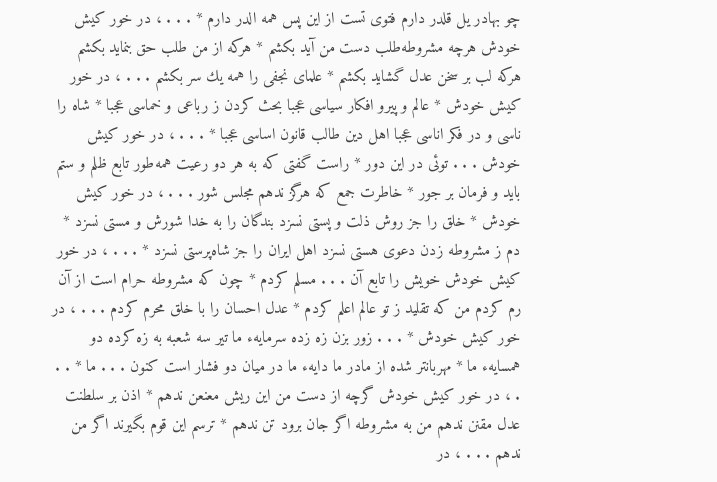چو بهادر يل قلدر دارم فتوى تست از اين پس همه الدر دارم * . . . ، در خور كيش خودش هرچه مشروطه‌طلب دست من آيد بكشم * هركه از من طلب حق بنمايد بكشم هركه لب بر سخن عدل گشايد بكشم * علماى نجفى را همه يك سر بكشم . . . ، در خور كيش خودش * عالم و پيرو افكار سياسى عجبا بحث كردن ز رباعى و خماسى عجبا * شاه را ناسى و در فكر اناسى عجبا اهل دين طالب قانون اساسى عجبا * . . . ، در خور كيش خودش . . . توئى در اين دور * راست گفتى كه به هر دو رعيت همه‌طور تابع ظلم و ستم بايد و فرمان بر جور * خاطرت جمع كه هرگز ندهم مجلس شور . . . ، در خور كيش خودش * خلق را جز روش ذلت و پستى نسزد بندگان را به خدا شورش و مستى نسزد * دم ز مشروطه زدن دعوى هستى نسزد اهل ايران را جز شاه‌پرستى نسزد * . . . ، در خور كيش خودش خويش را تابع آن . . . مسلم كردم * چون كه مشروطه حرام است از آن رم كردم من كه تقليد ز تو عالم اعلم كردم * عدل احسان را با خلق محرم كردم . . . ، در خور كيش خودش * . . . زور بزن زه زده سرمايهء ما تير سه شعبه به زه كرده دو همسايهء ما * مهربانتر شده از مادر ما دايهء ما در ميان دو فشار است كنون . . . ما * . . . ، در خور كيش خودش گرچه از دست من اين ريش معنعن ندهم * اذن بر سلطنت عدل مقنن ندهم من به مشروطه اگر جان برود تن ندهم * ترسم اين قوم بگيرند اگر من ندهم . . . ، در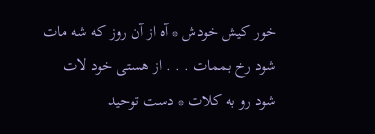خور كيش خودش * آه از آن روز كه شه مات شود رخ بممات . . . از هستى خود لات شود رو به كلات * دست توحيد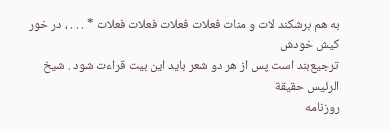به هم برشكند لات و منات فعلات فعلات فعلات فعلات * . . . ، در خور كيش خودش
ترجيع‌بند است پس از هر دو شعر بايد اين بيت قراءت شود . شيخ الرئيس حقيقة
روزنامه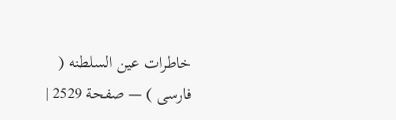خاطرات عين السلطنه ( فارسى ) — صفحة 2529 |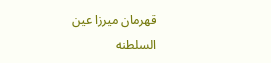قهرمان ميرزا عين السلطنه